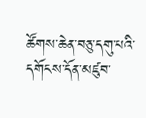ཚོགས་ཆེན་བཅུ་དགུ་པའི་དགོངས་དོན་མཛུབ་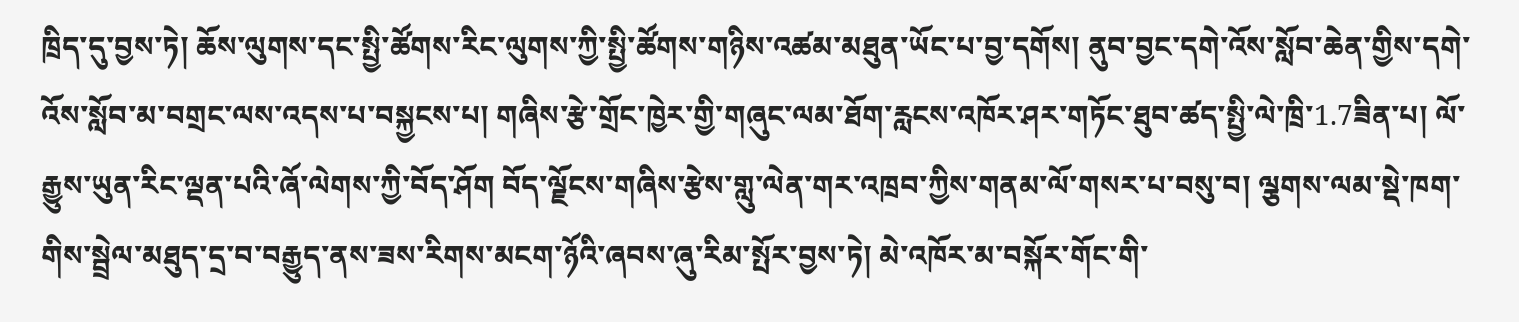ཁྲིད་དུ་བྱས་ཏེ། ཆོས་ལུགས་དང་སྤྱི་ཚོགས་རིང་ལུགས་ཀྱི་སྤྱི་ཚོགས་གཉིས་འཚམ་མཐུན་ཡོང་པ་བྱ་དགོས། ནུབ་བྱང་དགེ་འོས་སློབ་ཆེན་གྱིས་དགེ་འོས་སློབ་མ་བགྲང་ལས་འདས་པ་བསྐྱངས་པ། གཞིས་རྩེ་གྲོང་ཁྱེར་གྱི་གཞུང་ལམ་ཐོག་རླངས་འཁོར་ཤར་གཏོང་ཐུབ་ཚད་སྤྱི་ལེ་ཁྲི་1.7ཟིན་པ། ལོ་རྒྱུས་ཡུན་རིང་ལྡན་པའི་ཞོ་ལེགས་ཀྱི་བོད་ཤོག བོད་ལྗོངས་གཞིས་རྩེས་གླུ་ལེན་གར་འཁྲབ་ཀྱིས་གནམ་ལོ་གསར་པ་བསུ་བ། ལྕགས་ལམ་སྡེ་ཁག་གིས་སྦྲེལ་མཐུད་དྲ་བ་བརྒྱུད་ནས་ཟས་རིགས་མངག་ཉོའི་ཞབས་ཞུ་རིམ་སྤོར་བྱས་ཏེ། མེ་འཁོར་མ་བསྐོར་གོང་གི་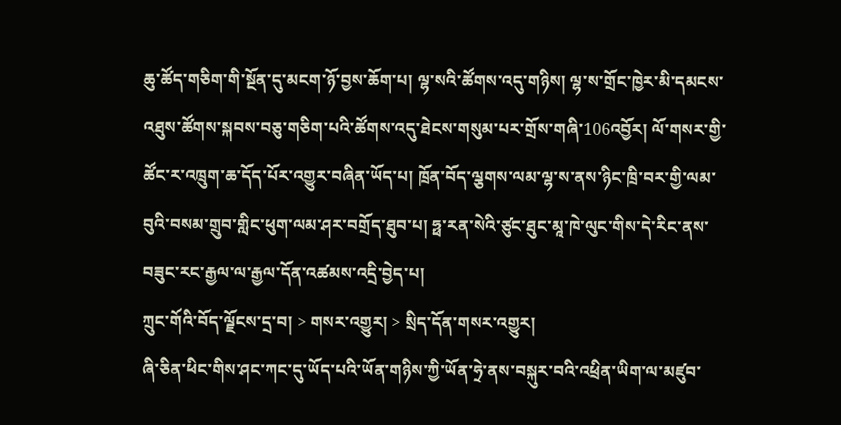ཆུ་ཚོད་གཅིག་གི་སྔོན་དུ་མངག་ཉོ་བྱས་ཆོག་པ། ལྷ་སའི་ཚོགས་འདུ་གཉིས། ལྷ་ས་གྲོང་ཁྱེར་མི་དམངས་འཐུས་ཚོགས་སྐབས་བཅུ་གཅིག་པའི་ཚོགས་འདུ་ཐེངས་གསུམ་པར་གྲོས་གཞི་106འབྱོར། ལོ་གསར་གྱི་ཚོང་ར་འཁྲུག་ཆ་དོད་པོར་འགྱུར་བཞིན་ཡོད་པ། ཁྲོན་བོད་ལྕགས་ལམ་ལྷ་ས་ནས་ཉིང་ཁྲི་བར་གྱི་ལམ་བུའི་བསམ་གྲུབ་གླིང་ཕུག་ལམ་ཤར་བགྲོད་ཐུབ་པ། ཧྥ་རན་སེའི་ཙུང་ཐུང་མཱ་ཁེ་ལུང་གིས་དེ་རིང་ནས་བཟུང་རང་རྒྱལ་ལ་རྒྱལ་དོན་འཚམས་འདྲི་བྱེད་པ།
ཀྲུང་གོའི་བོད་ལྗོངས་དྲ་བ། > གསར་འགྱུར། > སྲིད་དོན་གསར་འགྱུར།
ཞི་ཅིན་ཕིང་གིས་ཤང་ཀང་དུ་ཡོད་པའི་ཡོན་གཉིས་ཀྱི་ཡོན་ཧྲེ་ནས་བསྐུར་བའི་འཕྲིན་ཡིག་ལ་མཛུབ་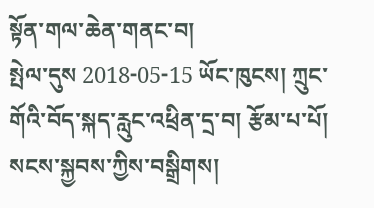སྟོན་གལ་ཆེན་གནང་བ།
སྤེལ་དུས 2018-05-15 ཡོང་ཁུངས། ཀྲུང་གོའི་བོད་སྐད་རླུང་འཕྲིན་དྲ་བ། རྩོམ་པ་པོ། སངས་སྐྱབས་ཀྱིས་བསྒྲིགས།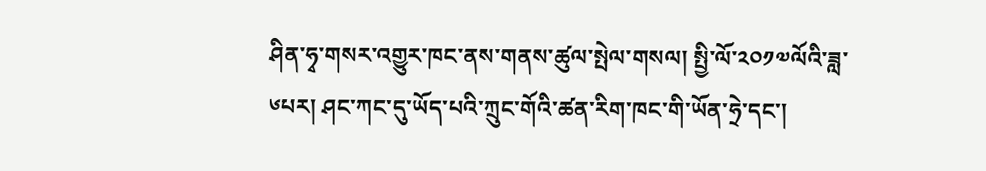ཤིན་ཧྭ་གསར་འགྱུར་ཁང་ནས་གནས་ཚུལ་སྤེལ་གསལ། སྤྱི་ལོ་༢༠༡༧ལོའི་ཟླ་༦པར། ཤང་ཀང་དུ་ཡོད་པའི་ཀྲུང་གོའི་ཚན་རིག་ཁང་གི་ཡོན་ཧྲེ་དང་།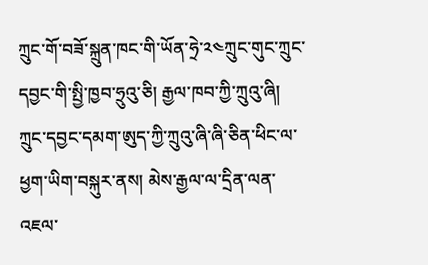ཀྲུང་གོ་བཟོ་སྐྲུན་ཁང་གི་ཡོན་ཧྲེ་༢༤ཀྲུང་གུང་ཀྲུང་དབྱང་གི་སྤྱི་ཁྱབ་ཧྲུའུ་ཅི། རྒྱལ་ཁབ་ཀྱི་ཀྲུའུ་ཞི། ཀྲུང་དབྱང་དམག་ཨུད་ཀྱི་ཀྲུའུ་ཞི་ཞི་ཅིན་ཕིང་ལ་ཕྱག་ཡིག་བསྐུར་ནས། མེས་རྒྱལ་ལ་དྲིན་ལན་འཇལ་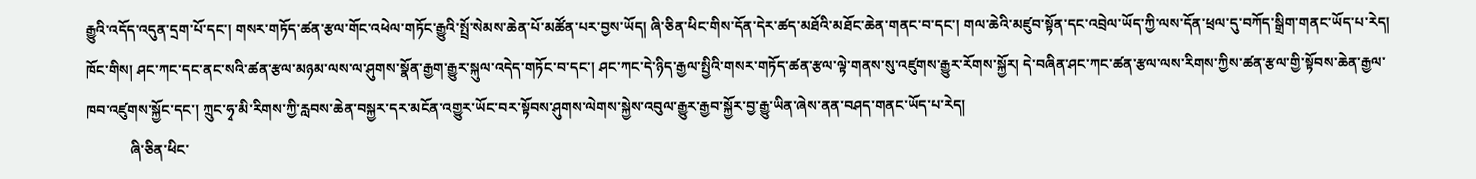རྒྱུའི་འདོད་འདུན་དྲག་པོ་དང་། གསར་གཏོད་ཚན་རྩལ་གོང་འཕེལ་གཏོང་རྒྱུའི་སྤྲོ་སེམས་ཆེན་པོ་མཚོན་པར་བྱས་ཡོད། ཞི་ཅིན་ཕིང་གིས་དོན་དེར་ཚད་མཐོའི་མཐོང་ཆེན་གནང་བ་དང་། གལ་ཆེའི་མཛུབ་སྟོན་དང་འབྲེལ་ཡོད་ཀྱི་ལས་དོན་ཕྲལ་དུ་བཀོད་སྒྲིག་གནང་ཡོད་པ་རེད། ཁོང་གིས། ཤང་ཀང་དང་ནང་སའི་ཚན་རྩལ་མཉམ་ལས་ལ་ཤུགས་སྣོན་རྒྱག་རྒྱུར་སྐུལ་འདེད་གཏོང་བ་དང་། ཤང་ཀང་དེ་ཉིད་རྒྱལ་སྤྱིའི་གསར་གཏོད་ཚན་རྩལ་ལྟེ་གནས་སུ་འཛུགས་རྒྱུར་རོགས་སྐྱོར། དེ་བཞིན་ཤང་ཀང་ཚན་རྩལ་ལས་རིགས་ཀྱིས་ཚན་རྩལ་གྱི་སྟོབས་ཆེན་རྒྱལ་ཁབ་འཛུགས་སྐྱོང་དང་། ཀྲུང་ཧྭ་མི་རིགས་ཀྱི་རླབས་ཆེན་བསྐྱར་དར་མངོན་འགྱུར་ཡོང་བར་སྟོབས་ཤུགས་ལེགས་སྐྱེས་འབུལ་རྒྱུར་རྒྱབ་སྐྱོར་བྱ་རྒྱུ་ཡིན་ཞེས་ནན་བཤད་གནང་ཡོད་པ་རེད།
            ཞི་ཅིན་ཕིང་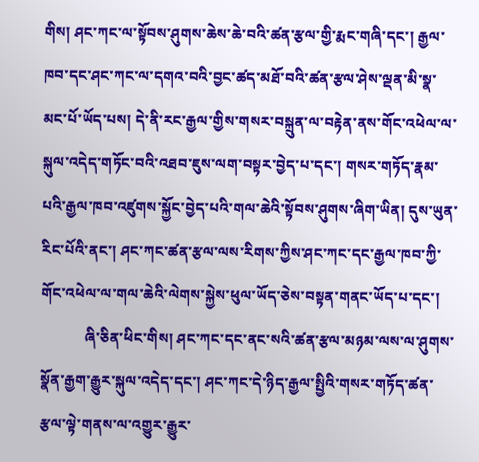གིས། ཤང་ཀང་ལ་སྟོབས་ཤུགས་ཆེས་ཆེ་བའི་ཚན་རྩལ་གྱི་རྨང་གཞི་དང་། རྒྱལ་ཁབ་དང་ཤང་ཀང་ལ་དགའ་བའི་བྱང་ཚད་མཐོ་བའི་ཚན་རྩལ་ཤེས་ལྡན་མི་སྣ་མང་པོ་ཡོད་པས། དེ་ནི་རང་རྒྱལ་གྱིས་གསར་བསྐྲུན་ལ་བརྟེན་ནས་གོང་འཕེལ་ལ་སྐུལ་འདེད་གཏོང་བའི་འཐབ་ཇུས་ལག་བསྟར་བྱེད་པ་དང་། གསར་གཏོད་རྣམ་པའི་རྒྱལ་ཁབ་འཛུགས་སྐྱོང་བྱེད་པའི་གལ་ཆེའི་སྟོབས་ཤུགས་ཞིག་ཡིན། དུས་ཡུན་རིང་པོའི་ནང་། ཤང་ཀང་ཚན་རྩལ་ལས་རིགས་ཀྱིས་ཤང་ཀང་དང་རྒྱལ་ཁབ་ཀྱི་གོང་འཕེལ་ལ་གལ་ཆེའི་ལེགས་སྐྱེས་ཕུལ་ཡོད་ཅེས་བསྟན་གནང་ཡོད་པ་དང་།
            ཞི་ཅིན་ཕིང་གིས། ཤང་ཀང་དང་ནང་སའི་ཚན་རྩལ་མཉམ་ལས་ལ་ཤུགས་སྣོན་རྒྱག་རྒྱུར་སྐུལ་འདེད་དང་། ཤང་ཀང་དེ་ཉིད་རྒྱལ་སྤྱིའི་གསར་གཏོད་ཚན་རྩལ་ལྟེ་གནས་ལ་འགྱུར་རྒྱུར་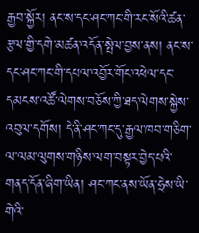རྒྱབ་སྐྱོར། ནང་ས་དང་ཤང་ཀང་གི་རང་སོའི་ཚན་རྩལ་གྱི་དགེ་མཚན་འདོན་སྤེལ་བྱས་ནས། ནང་ས་དང་ཤང་ཀང་གི་དཔལ་འབྱོར་གོང་འཕེལ་དང་དམངས་འཚོ་ལེགས་བཅོས་ཀྱི་ཐད་ལེགས་སྐྱེས་འབུལ་དགོས། དེ་ནི་ཤང་ཀང་དུ་རྒྱལ་ཁབ་གཅིག་ལ་ལམ་ལུགས་གཉིས་ལག་བསྟར་བྱེད་པའི་གནད་དོན་ཞིག་ཡིན། ཤང་ཀང་ནས་ཡོན་ཧྲེས་ཡི་གེའི་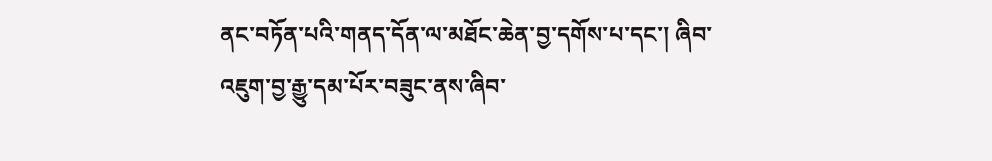ནང་བཏོན་པའི་གནད་དོན་ལ་མཐོང་ཆེན་བྱ་དགོས་པ་དང་། ཞིབ་འཇུག་བྱ་རྒྱུ་དམ་པོར་བཟུང་ནས་ཞིབ་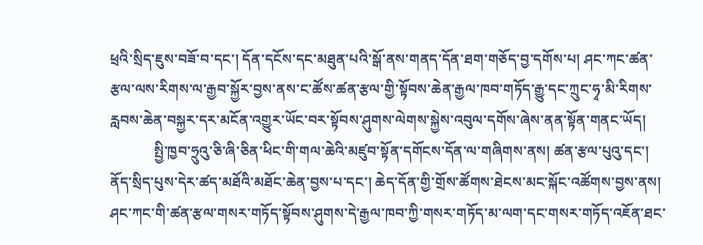ཕྲའི་སྲིད་ཇུས་བཟོ་བ་དང་། དོན་དངོས་དང་མཐུན་པའི་སྒོ་ནས་གནད་དོན་ཐག་གཅོད་བྱ་དགོས་པ། ཤང་ཀང་ཚན་རྩལ་ལས་རིགས་ལ་རྒྱབ་སྐྱོར་བྱས་ནས་ང་ཚོས་ཚན་རྩལ་གྱི་སྟོབས་ཆེན་རྒྱལ་ཁབ་གཏོད་རྒྱུ་དང་ཀྲུང་ཧྭ་མི་རིགས་རླབས་ཆེན་བསྐྱར་དར་མངོན་འགྱུར་ཡོང་བར་སྟོབས་ཤུགས་ལེགས་སྐྱེས་འབུལ་དགོས་ཞེས་ནན་སྟོན་གནང་ཡོད།
            སྤྱི་ཁྱབ་ཧྲུའུ་ཅི་ཞི་ཅིན་ཕིང་གི་གལ་ཆེའི་མཛུབ་སྟོན་དགོངས་དོན་ལ་གཞིགས་ནས། ཚན་རྩལ་པུའུ་དང་། ནོད་སྲིད་པུས་དེར་ཚད་མཐོའི་མཐོང་ཆེན་བྱས་པ་དང་། ཆེད་དོན་གྱི་གྲོས་ཚོགས་ཐེངས་མང་སྐོང་འཚོགས་བྱས་ནས། ཤང་ཀང་གི་ཚན་རྩལ་གསར་གཏོད་སྟོབས་ཤུགས་དེ་རྒྱལ་ཁབ་ཀྱི་གསར་གཏོད་མ་ལག་དང་གསར་གཏོད་འཇོན་ཐང་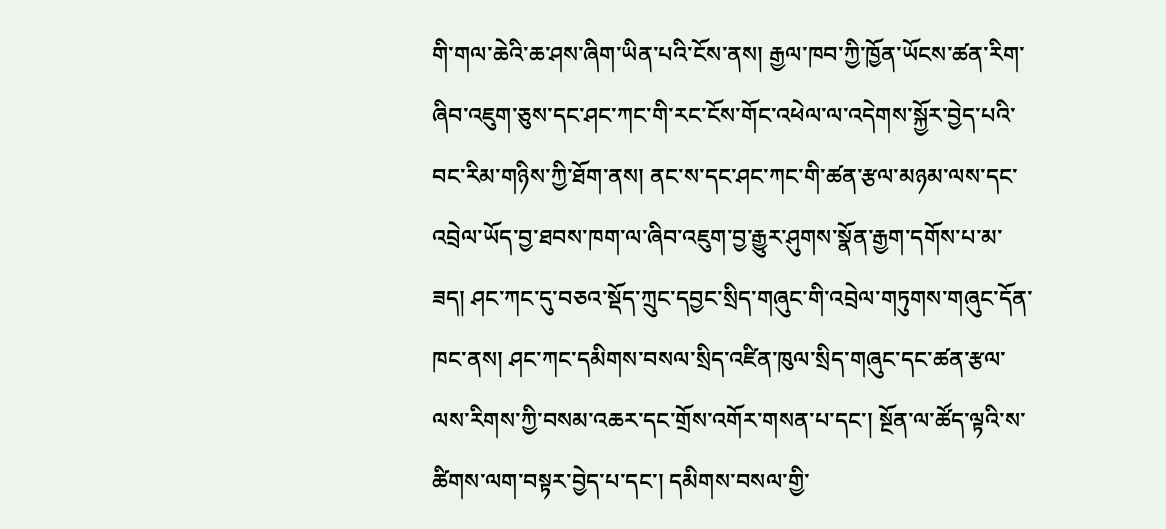གི་གལ་ཆེའི་ཆ་ཤས་ཞིག་ཡིན་པའི་ངོས་ནས། རྒྱལ་ཁབ་ཀྱི་ཁྱོན་ཡོངས་ཚན་རིག་ཞིབ་འཇུག་ཅུས་དང་ཤང་ཀང་གི་རང་ངོས་གོང་འཕེལ་ལ་འདེགས་སྐྱོར་བྱེད་པའི་བང་རིམ་གཉིས་ཀྱི་ཐོག་ནས། ནང་ས་དང་ཤང་ཀང་གི་ཚན་རྩལ་མཉམ་ལས་དང་འབྲེལ་ཡོད་བྱ་ཐབས་ཁག་ལ་ཞིབ་འཇུག་བྱ་རྒྱུར་ཤུགས་སྣོན་རྒྱག་དགོས་པ་མ་ཟད། ཤང་ཀང་དུ་བཅའ་སྡོད་ཀྲུང་དབྱང་སྲིད་གཞུང་གི་འབྲེལ་གཏུགས་གཞུང་དོན་ཁང་ནས། ཤང་ཀང་དམིགས་བསལ་སྲིད་འཛིན་ཁུལ་སྲིད་གཞུང་དང་ཚན་རྩལ་ལས་རིགས་ཀྱི་བསམ་འཆར་དང་གྲོས་འགོར་གསན་པ་དང་། སྔོན་ལ་ཚོད་ལྟའི་ས་ཚིགས་ལག་བསྟར་བྱེད་པ་དང་། དམིགས་བསལ་གྱི་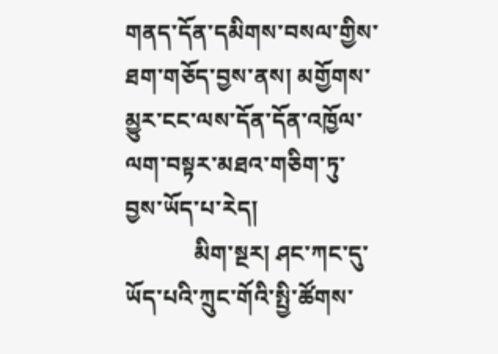གནད་དོན་དམིགས་བསལ་གྱིས་ཐག་གཅོད་བྱས་ནས། མགྱོགས་མྱུར་ངང་ལས་དོན་དོན་འཁྱོལ་ལག་བསྟར་མཐའ་གཅིག་ཏུ་བྱས་ཡོད་པ་རེད།
            མིག་སྔར། ཤང་ཀང་དུ་ཡོད་པའི་ཀྲུང་གོའི་སྤྱི་ཚོགས་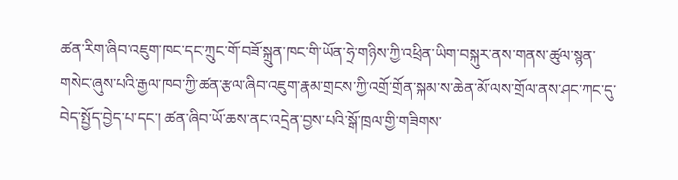ཚན་རིག་ཞིབ་འཇུག་ཁང་དང་ཀྲུང་གོ་བཟོ་སྐྲུན་ཁང་གི་ཡོན་ཧྲེ་གཉིས་ཀྱི་འཕྲིན་ཡིག་བསྐུར་ནས་གནས་ཚུལ་སྙན་གསེང་ཞུས་པའི་རྒྱལ་ཁབ་ཀྱི་ཚན་རྩལ་ཞིབ་འཇུག་རྣམ་གྲངས་ཀྱི་འགྲོ་གྲོན་སྐམ་ས་ཆེན་མོ་ལས་གྲོལ་ནས་ཤང་ཀང་དུ་བེད་སྤྱོད་བྱེད་པ་དང་། ཚན་ཞིབ་ཡོ་ཆས་ནང་འདྲེན་བྱས་པའི་སྒོ་ཁྲལ་གྱི་གཟིགས་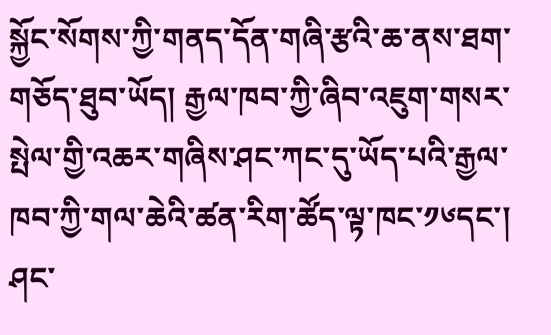སྐྱོང་སོགས་ཀྱི་གནད་དོན་གཞི་རྩའི་ཆ་ནས་ཐག་གཅོད་ཐུབ་ཡོད། རྒྱལ་ཁབ་ཀྱི་ཞིབ་འཇུག་གསར་སྤེལ་གྱི་འཆར་གཞིས་ཤང་ཀང་དུ་ཡོད་པའི་རྒྱལ་ཁབ་ཀྱི་གལ་ཆེའི་ཚན་རིག་ཚོད་ལྟ་ཁང་༡༦དང་། ཤང་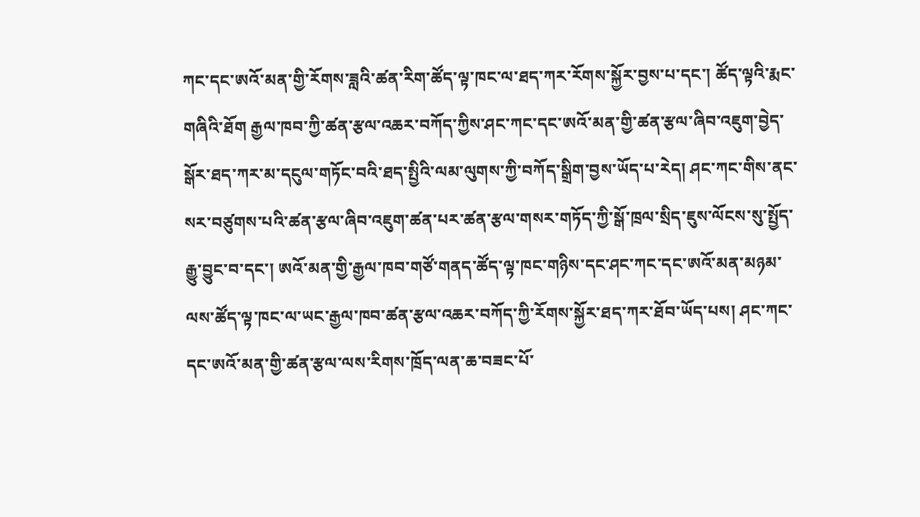ཀང་དང་ཨའོ་མན་གྱི་རོགས་ཟླའི་ཚན་རིག་ཚོད་ལྟ་ཁང་ལ་ཐད་ཀར་རོགས་སྐྱོར་བྱས་པ་དང་། ཚོད་ལྟའི་རྨང་གཞིའི་ཐོག རྒྱལ་ཁབ་ཀྱི་ཚན་རྩལ་འཆར་བཀོད་ཀྱིས་ཤང་ཀང་དང་ཨའོ་མན་གྱི་ཚན་རྩལ་ཞིབ་འཇུག་བྱེད་སྒོར་ཐད་ཀར་མ་དངུལ་གཏོང་བའི་ཐད་སྤྱིའི་ལམ་ལུགས་ཀྱི་བཀོད་སྒྲིག་བྱས་ཡོད་པ་རེད། ཤང་ཀང་གིས་ནང་སར་བཙུགས་པའི་ཚན་རྩལ་ཞིབ་འཇུག་ཚན་པར་ཚན་རྩལ་གསར་གཏོད་ཀྱི་སྒོ་ཁྲལ་སྲིད་ཇུས་ལོངས་སུ་སྤྱོད་རྒྱུ་བྱུང་བ་དང་། ཨའོ་མན་གྱི་རྒྱལ་ཁབ་གཙོ་གནད་ཚོད་ལྟ་ཁང་གཉིས་དང་ཤང་ཀང་དང་ཨའོ་མན་མཉམ་ལས་ཚོད་ལྟ་ཁང་ལ་ཡང་རྒྱལ་ཁབ་ཚན་རྩལ་འཆར་བཀོད་ཀྱི་རོགས་སྐྱོར་ཐད་ཀར་ཐོབ་ཡོད་པས། ཤང་ཀང་དང་ཨའོ་མན་གྱི་ཚན་རྩལ་ལས་རིགས་ཁྲོད་ལན་ཆ་བཟང་པོ་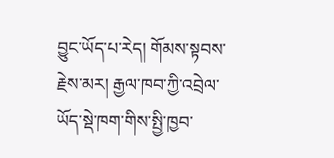བྱུང་ཡོད་པ་རེད། གོམས་སྟབས་རྗེས་མར། རྒྱལ་ཁབ་ཀྱི་འབྲེལ་ཡོད་སྡེ་ཁག་གིས་སྤྱི་ཁྱབ་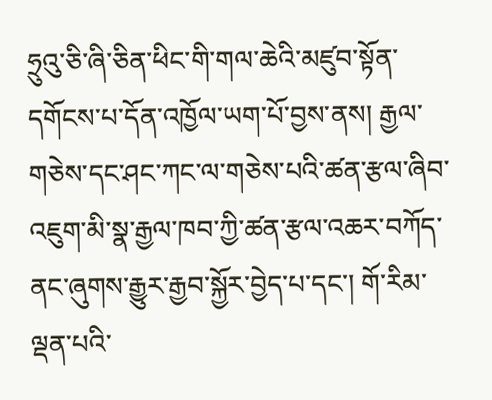ཧྲུའུ་ཅི་ཞི་ཅིན་ཕིང་གི་གལ་ཆེའི་མཛུབ་སྟོན་དགོངས་པ་དོན་འཁྱོལ་ཡག་པོ་བྱས་ནས། རྒྱལ་གཅེས་དང་ཤང་ཀང་ལ་གཅེས་པའི་ཚན་རྩལ་ཞིབ་འཇུག་མི་སྣ་རྒྱལ་ཁབ་ཀྱི་ཚན་རྩལ་འཆར་བཀོད་ནང་ཞུགས་རྒྱུར་རྒྱབ་སྐྱོར་བྱེད་པ་དང་། གོ་རིམ་ལྡན་པའི་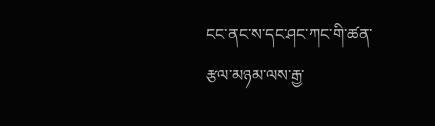ངང་ནང་ས་དང་ཤང་ཀང་གི་ཚན་རྩལ་མཉམ་ལས་རྒྱ་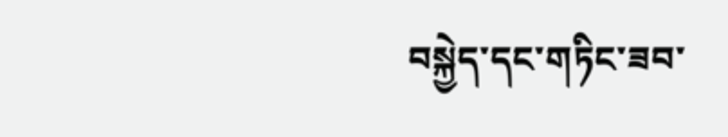བསྐྱེད་དང་གཏིང་ཟབ་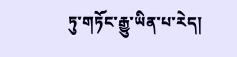ཏུ་གཏོང་རྒྱུ་ཡིན་པ་རེད།